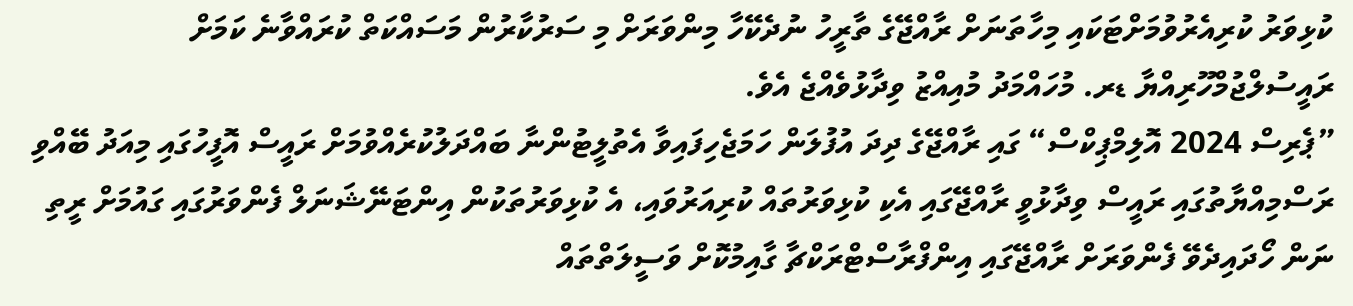ކުޅިވަރު ކުރިއެރުވުމަށްޓަކައި މިހާތަނަށް ރާއްޖޭގެ ތާރީހު ނުދެކޭހާ މިންވަރަށް މި ސަރުކާރުން މަސައްކަތް ކުރައްވާނެ ކަމަށް ރައީސުލްޖުމްހޫރިއްޔާ ޑރ. މުހައްމަދު މުއިއްޒު ވިދާޅުވެއްޖެ އެވެ.
”ޕެރިސް 2024 އޮލިމްޕިކްސް“ ގައި ރާއްޖޭގެ ދިދަ އުފުލަން ހަމަޖެހިފައިވާ އެތުލީޓުންނާ ބައްދަލުކުރެއްވުމަށް ރައީސް އޮފީހުގައި މިއަދު ބޭއްވި ރަސްމިއްޔާތުގައި ރައީސް ވިދާޅުވީ ރާއްޖޭގައި އެކި ކުޅިވަރުތައް ކުރިއަރުވައި، އެ ކުޅިވަރުތަކުން އިންޓަނޭޝަނަލް ފެންވަރުގައި ގައުމަށް ރީތި ނަން ހޯދައިދެވޭ ފެންވަރަށް ރާއްޖޭގައި އިންފްރާސްޓްރަކްޗާ ގާއިމުކޮށް ވަސީލަތްތައް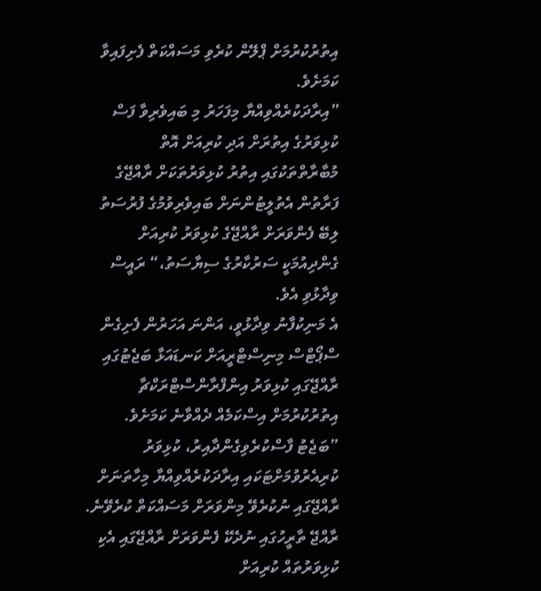އިތުރުކުރުމަށް ޕްލޭން ކުރެވި މަސައްކަތް ފެށިފައިވާ ކަމަށެވެ.
”އިރާދަކުރެއްވިއްޔާ މިފަހަރު މި ބައިވެރިވާ ފަސް ކުޅިވަރުގެ އިތުރަށް އަދި ކުރިއަށް އޮތް މުބާރާތްތަކުގައި އިތުރު ކުޅިވަރުތަކަށް ރާއްޖޭގެ ފަރާތުން އެތުލީޓުންނަށް ބައިވެރިވުމުގެ ފުރުސަތު ލިބޭ ފެންވަރަށް ރާއްޖޭގެ ކުޅިވަރު ކުރިއަށް ގެންދިއުމަކީ ސަރުކާރުގެ ސިޔާސަތު،“ ރައީސް ވިދާޅުވި އެވެ.
އެ މަނިކުފާނު ވިދާޅުވީ، އަންނަ އަހަރުން ފެށިގެން ސްޕޯޓްސް މިނިސްޓްރީއަށް ކަނޑައަޅާ ބަޖެޓުގައި ރާއްޖޭގައި ކުޅިވަރު އިންފްރާންސްޓްރަކްޗާ އިތުރުކުރުމަށް އިސްކަމެއް ދެއްވާނެ ކަމަށެވެ.
”ބަޖެޓު ފާސްކުރެވިގެންދާއިރު، ކުޅިވަރު ކުރިއެރުވުމަށްޓަކައި އިރާދަކުރެއްވިއްޔާ މިހާތަނަށް ރާއްޖޭގައި ނުކުރެވޭ މިންވަރަށް މަސައްކަތް ކުރެވޭނެ. ރާއްޖޭ ތާރީހުގައި ނުދެކޭ ފެންވަރަށް ރާއްޖޭގައި އެކި ކުޅިވަރުތައް ކުރިއަށް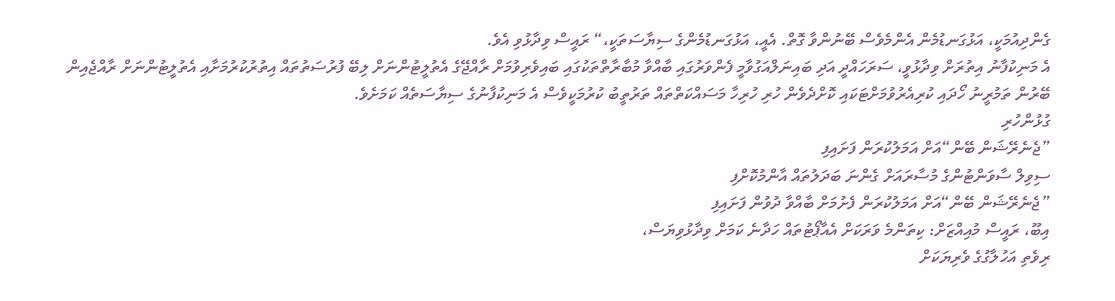ގެންދިއުމަކީ، އަޅުގަނޑުމެން އެންމެވެސް ބޭނުންވާ ގޮތް. އެއީ، އަޅުގަނޑުމެންގެ ސިޔާސަތަކީ،“ ރައީސް ވިދާޅުވި އެވެ.
އެ މަނިކުފާނު އިތުރަށް ވިދާޅުވީ، ސަރަހައްދީ އަދި ބައިނަލްއަގުވާމީ ފެންވަރުގައި ބާއްވާ މުބާރާތްތަކުގައި ބައިވެރިވުމަށް ރާއްޖޭގެ އެތުލީޓުންނަށް ލިބޭ ފުރުސަތުތައް އިތުރުކުރުމަށާއި އެތުލީޓުންނަށް ރާއްޖެއިން ބޭރުން ތަމުރީނު ހޯދައި ކުރިއެރުވުމަށްޓަކައި ކޮށްދެވެން ހުރި ހުރިހާ މަސައްކަތްތައް ތަރުތީބު ކުރުމަކީވެސް އެ މަނިކުފާނުގެ ސިޔާސަތެއް ކަމަށެވެ.
ގުޅުންހުރި
”ޖެނެރޭޝަން ބޭން“އަށް އަމަލުކުރަން ފަށައިފި
ސިވިލް ސާވަންޓުންގެ މުސާރައަށް ގެންނަ ބަދަލުތައް އާންމުކޮށްފި
”ޖެނެރޭޝަން ބޭން“އަށް އަމަލުކުރަން ފެށުމަށް ބާއްވާ ދުވުން ފަށައިފި
އިބޫ، ރައީސް މުއިއްޒަށް: ކިތަންމެ ވަރަކަށް އެއާޕޯޓުތައް ހަދާނެ ކަމަށް ވިދާޅުވިޔަސް،
ރިވެތި އަހުލާގުގެ ވެރިޔަކަށް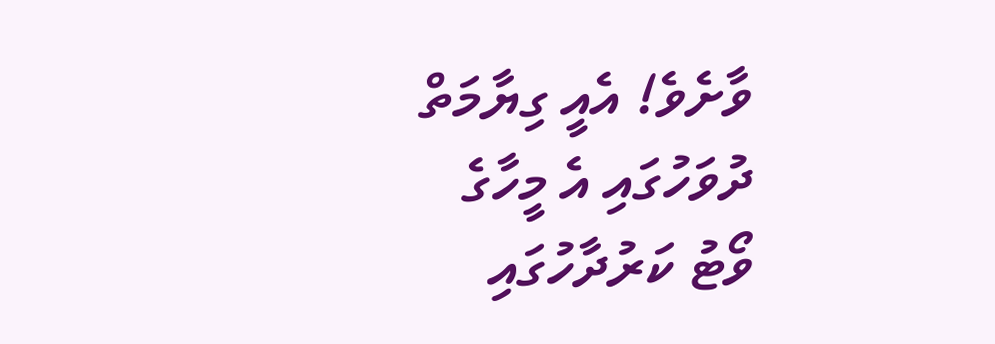ވާށެވެ! އެއީ ގިޔާމަތް ދުވަހުގައި އެ މީހާގެ
ވޯޓު ކަރުދާހުގައި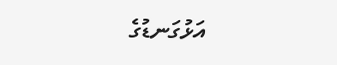އަޅުގަނޑުގެ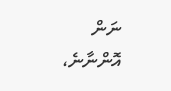ނަން އޮންނާނެ،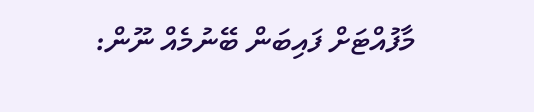މާފުއްޓަށް ފައިބަން ބޭނުމެއް ނޫން: